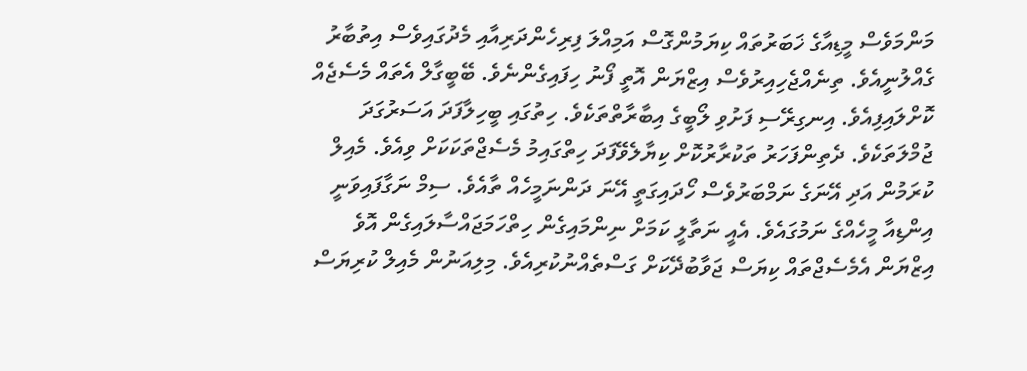މަންމަވެސް މީޑިއާގެ ޚަބަރުތައް ކިޔަމުންގޮސް އަމިއްލަ ފިރިހެންދަރިއާއި މެދުގައިވެސް އިތުބާރު ގެއްލުނީއެވެ. ތިނެއްޖެހިއިރުވެސް އިޒްޔަން އޮތީ ފޯނު ހިފައިގެންނެވެ. ބޭބީގާލް އެތައް މެސެޖެއް ކޮށްލައިފިއެވެ. އިނގިރޭސި ފަށުވި ލޯބީގެ އިބާރާތްތަކެވެ. ހިތުގައި ބީހިލާފަދަ އަސަރުގަދަ ޖުމްލަތަކެވެ. ދެތިންފަހަރު ތަކުރާރުކޮށް ކިޔާލެވޭފަދަ ހިތްގައިމު މެސެޖްތަކަކަށް ވިއެވެ. މެއިލް ކުރަމުން އަދި އޭނަގެ ނަމްބަރުވެސް ހޯދައިގަތީ އޭނަ ދަންނަމީހެއް ތާއެވެ. ސިމް ނަގާފައިވަނީ އިންޑިއާ މީހެއްގެ ނަމުގައެވެ. އެއީ ނަތާލީ ކަމަށް ނިންމައިގެން ހިތްހަމަޖައްސާލައިގެން އޮވެ އިޒްޔަން އެމެސެޖްތައް ކިޔަސް ޖަވާބުދޭކަށް ގަސްތެއްނުކުރިއެވެ. މިލިއަނުން މެއިލް ކުރިޔަސް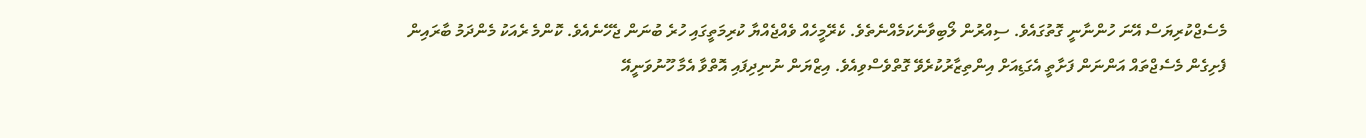މެސެޖްކުރިޔަސް އޭނަ ހުންނާނީ ގޮތުގައެވެ. ސިއްރުން ލޯބިވާނެކަމެއްނެތެވެ. ކެރޭމީހެއް ވެއްޖެއްޔާ ކުރިމަތީގައި ހުރެ ބުނަން ޖެހޭނެއެވެ. ކޮންމެ ރެއަކު މެންދަމު ބާރައިން ފެށިގެން މެސެޖްތައް އަންނަން ފަށާތީ އެގަޑިއަށް އިންތިޒާރުކުރެވޭ ގޮތްވެސްވިއެވެ. އިޒްޔަން ނުނިދިފައި އޮތްވާ އެމާ ހޫނުވަނީއޭ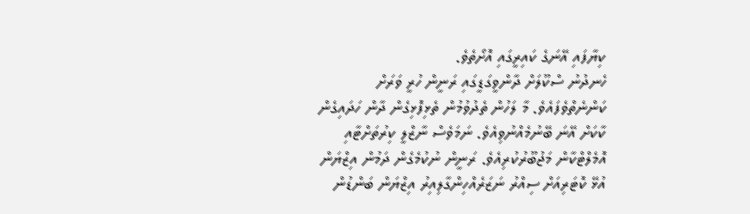ކިޔާފައި އޭނަގެ ކައިރީގައި އޮށޯތެވެ.
ހެނދުނު ސްކޫލަށް ދާންވީގަޑީގައި ރަނީން ހުރީ ވަރަށް ކަންނެތްވެފައެވެ. މާ ލަހުން ތެދުވުމުން ތެޅިފޮޅިގެން ދާން ހަދައިގެން ކާކަށް އޭނަ ބޭނުމެއްނުވިއެވެ. ނަމަވެސް ނާޒްލީ ކިރުތަށްޓާއި އޮމެލްޓްކާން މަޖުބޫރުކުރިއެވެ. ރަނީން ނުކުމެގެން ދަމުން އިޒްޔަން އުޅޭ ކޮޓަރިއަށް ސިއްރު ނަޒަރެއްހިންގާލިއިރު އިޒްޔަން ބަންޑުން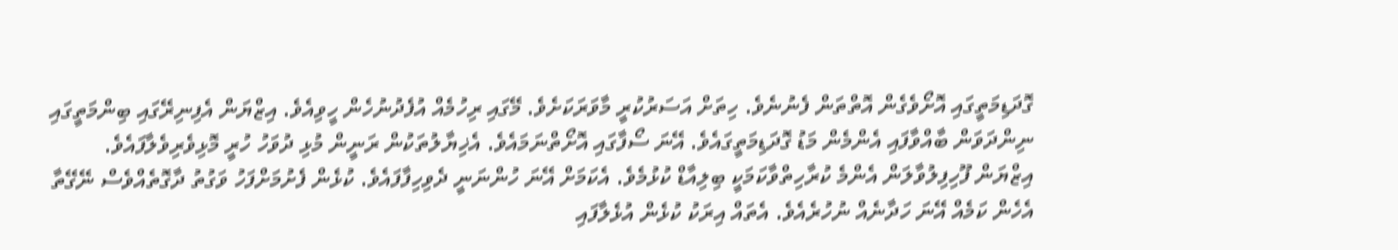ގޮދަޑިމަތީގައި އޮށޯވެގެން އޮތްތަން ފެނުނެވެ. ހިތަށް އަސަރުކުރީ މާވަރަކަށެވެ. މޭގައި ރިހުމެއް އުފެދުނުހެން ހީވިއެވެ. އިޒްޔަން އެފިނިރޭގައި ބިންމަތީގައި ނިންދަވަން ބާއްވާފައި އެންމެން މަޑު ގޮދަޑިމަތީގައެވެ. އޭނަ ސޯފާގައި އޮށޯތްނަމައެވެ. އެޚިޔާލުތަކުން ރަނީން މުޅި ދުވަހު ހުރީ މޮޅިވެރިވެލާފައެވެ.
އިޒްޔަން ފޫހިފިލުވާލަން އެންމެ ކުރާހިތްވާކަމަކީ ބިލިއާޑް ކުޅުމެވެ. އެކަމަށް އޭނަ ހުންނަނީ ދެވިހިފާފައެވެ. ކުޅެން ފެށުމަށްފަހު ވަގުތު ދާގޮތެއްވެސް ނޭގޭތާ އެހެން ކަމެއް އޭނަ ހަދާނެއް ނުހުރެއެވެ. އެތައް އިރަކު ކުޅެން އުޅެލާފައި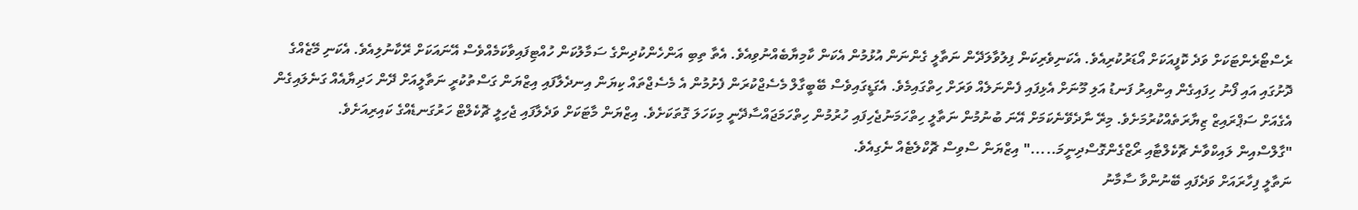ރެސްޓޯރެންޓަކަށް ވަދެ ކޮފީއަކަށް އޯޑަރުކުރިއެވެ. އެކަނިވެރިކަން ފިލުވާލަދޭން ނަތާލީ ގެންނަން އުޅުމުން އެކަން ކާމިޔާބެއްނުވިއެވެ. އެތާ ތިބި އަންހެންކުދިންގެ ސަމާލުކަން ހުއްޓިފައިވާކަމެއްވެސް އޭނައަކަށް ރޭކާނުލިއެވެ. އެކަނި މޭޒެއްގެ ދޮށުގައި އައި ފޯނު ހިފައިގެން އިންއިރު ފަނޑު އަލި މޫނަށް އެޅިފައި ފެންނަލެއް ވަރަށް ހިތްގައިމެވެ. އެގަޑީގައިވެސް ބޭބީގާލް މެސެޖްކުރަން ފެށުމުން އެ މެސެޖްތައް ކިޔަން އިނދެލާފައި އިޒްޔަން ގަސްތުކުރީ ނަތާލީއަށް ދޭން ހަދިޔާއެއް ގަނެލައިގެން އެގެއަށް ސަޕްރައިޒް ޒިޔާރަތެއްކުރުމަށެވެ. މިރޭ ނާދެވޭނެކަމަށް އޭނަ ބުނުމުން ނަތާލީ ހިތްހަމަނުޖެހިފައި ހުރުމުން ހިތްހަމަޖައްސާދޭނީ މިކަހަލަ ގޮތަކަށެވެ. އިޒްޔަން މާޓަކަށް ވަދެލާފައި ޖެހިލީ ޗޮކެލްޓް ހަރުގަނޑެއްގެ ކައިރިއަށެވެ.
"ގާލްސްއިން ލައިކްވާނެ ޗޮކެލްޓާއި ރޯޒްގެންގޮސްދިނީމަ....." އިޒްޔަން ސްވިސް ޗޮކްލެޓެއް ނެގިއެވެ.
ނަތާލީ ފިހާރައަށް ވަދެފައި ބޭނުންވާ ސާމާނު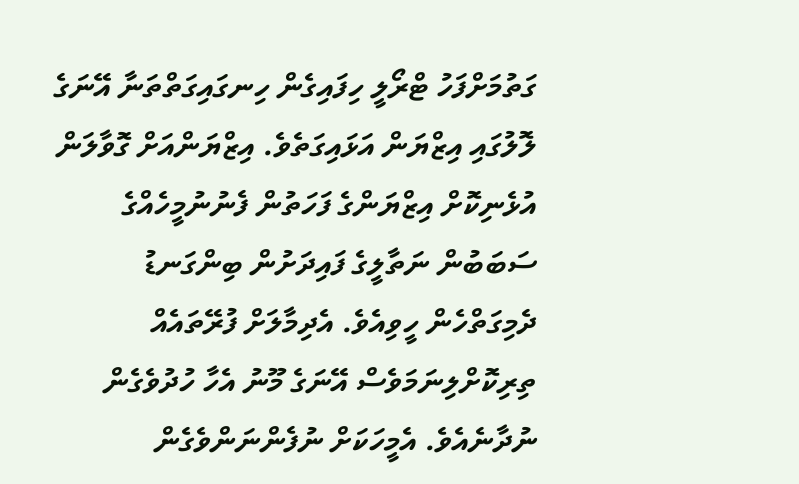ގަތުމަށްފަހު ޓްރޯލީ ހިފައިގެން ހިނގައިގަތްތަނާ އޭނަގެ ލޮލުގައި އިޒްޔަން އަޅައިގަތެވެ. އިޒްޔަންއަށް ގޮވާލަން އުޅެނިކޮށް އިޒްޔަންގެ ފަހަތުން ފެނުނުމީހެއްގެ ސަބަބުން ނަތާލީގެ ފައިދަށުން ބިންގަނޑު ދެމިގަތްހެން ހީވިއެވެ. އެދިމާލަށް ފުރޭތައެއް ތިރިކޮށްލިނަމަވެސް އޭނަގެ މޫނު އެހާ ހުދުވެގެން ނުދާނެއެވެ. އެމީހަކަށް ނުފެންނަންވެގެން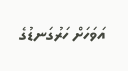އަވަހަށް ހަރުގަނޑުގެ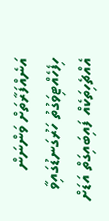އަނެއްފަރާތަށް ވަންނަން ހިފެހެއްޓިވަގުތު ހަރުގަނޑުގައިވާ އެއްޗެހިތަކެއް ފައިބައިގަތް އަޑަށް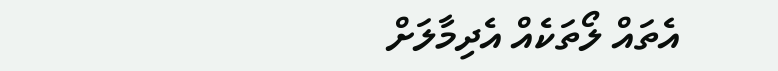އެތައް ލޯތަކެއް އެދިމާލަށް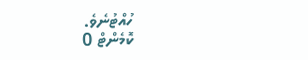ހުއްޓުނެވެ.
ކޮމެންޓް 0